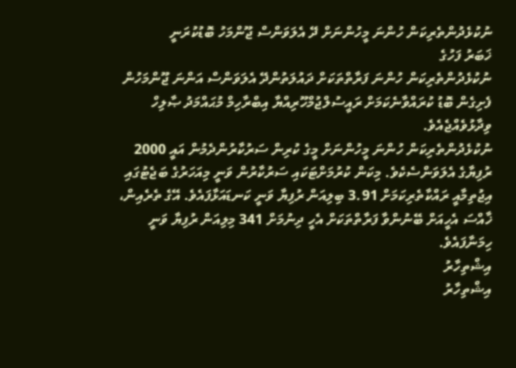ނުކުޅެދުންތެރިކަން ހުންނަ މީހުންނަށް ދޭ އެލަވަންސް ޖޫންމަހު ބޮޑުކުރަނީ
ޚަބަރު ފަހުގެ
ނުކުޅެދުންތެރިކަން ހުންނަ ފަރާތްތަކަށް ދައުލަތުންދޭ އެލަވަންސް އަންނަ ޖޫންމަހުން ފެށިގެން ބޮޑު ކުރައްވާނެކަމަށް ރައީސުލްޖުމްހޫރިއްޔާ އިބްރާހިމް މުޙައްމަދު ޞާލިހް ވިދާޅުވެއްޖެއެވެ.
ނުކުޅެދުންތެރިކަން ހުންނަ މީހުންނަށް މީގެ ކުރިން ސަރުކާރުންދެމުން އައީ 2000 ރުފިޔާގެ އެލަވަންސެކެވެ. މިކަން ކުރުމަށްޓަކައި ސަރުކާރުން ވަނީ މިއަހަރުގެ ބަޖެޓުގައި އިޖުތިމާއީ ރައްކާތެރިކަމަށް 3.91 ބިލިއަން ރުފިޔާ ވަނީ ކަނޑައަޅާފައެވެ. އޭގެ ތެރެއިން، ޚާއްސަ އެހީއަށް ބޭނުންވާ ފަރާތްތަކަށް އެހީ ދިނުމަށް 341 މިލިއަން ރުފިޔާ ވަނީ ހިމަނާފައެވެ.
އިޝްތިހާރު
އިޝްތިހާރު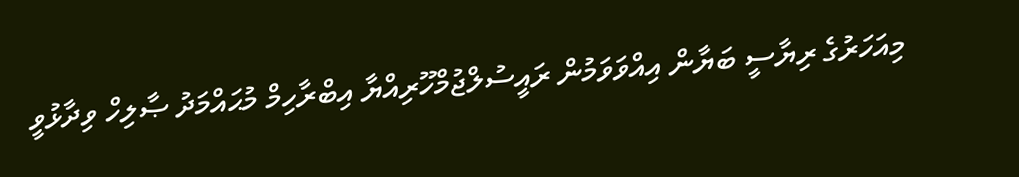މިއަހަރުގެ ރިޔާސީ ބަޔާން އިއްވަވަމުން ރައީސުލްޖުމްހޫރިއްޔާ އިބްރާހިމް މުޙައްމަދު ޞާލިހް ވިދާޅުވީ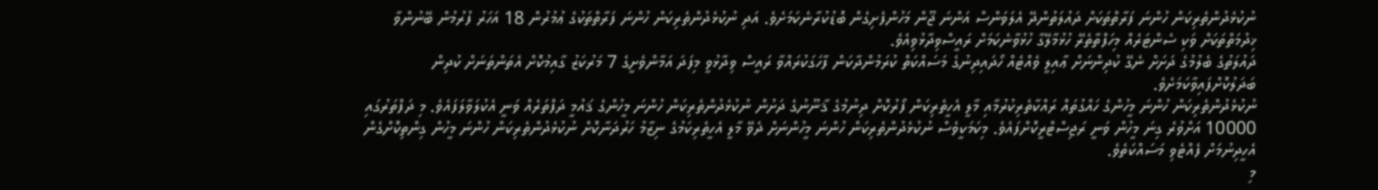ނުކުޅެދުންތެރިކަން ހުންނަ ފަރާތްތަކަށް ދައުލަތުންދޭ އެލަވަންސް އަންނަ ޖޫން މަހުންފެށިގެން ބޮޑުކުރާނެކަމަށެވެ. އަދި ނުކުޅެދުންތެރިކަން ހުންނަ ފަރާތްތަކުގެ ޢުމުރުން 18 އަހަރު ފުރުމުން ބޭނުންވާ ޚިދުމަތްތަކަށް ވަކި ސެންޓަރެއް މިހަފްތާތެރޭ ހުޅުމާލޭގާ ހުޅުވާނެކަމަށް ރައީސްވިދާޅުވިއެވެ.
ދައުލަތުގެ ބެލުމުގެ ދަށަށް ނެގޭ ކުދިންނަށް ޢާއިލީ ވެއްޓެއް ހޯދައިދިނުގެ މަސައްކަތް ކުރަމުންދާކަން ފާހަގަކުރައްވާ ރައީސް ވިދާޅުވީ މިފަދަ އަމާންވެށީގެ 7 މަރުކަޒު ގާއިމުކޮށް އެތަންތަނަށް ކުދިން ބަދަލުކޮށްފައިވާކަމަށެވެ.
ނުކުޅެދުންތެރިކަން ހުންނަ މީހުންގެ ހައްގުތައް ރައްކާތެރިކުރުމާއި މާލީ އެހީތެރިކަން ފޯރުކޮށް ދިނުމުގެ ޤާނޫނުގެ ދަށުން ނުކުޅެދުންތެރިކަން ހުންނަ މީހުންގެ ޤައުމީ ދަފްތަރެއް ވަނީ އެކުލަވާލަފައެވެ. މި ދަފްތަރުގައި 10000 އަށްވުރެ ގިނަ މީހުން ވަނީ ރަޖިސްޓްރީކޮށްފައެވެ. މިކަމަކީވެސް ނުކުޅެދުންތެރިކަން ހުންނަ މީހުންނަށް ދެވޭ މާލީ އެހީތެރިކަމުގެ ނިޒާމު ހަރުދަނާކޮށް ނުކުޅެދުންތެރިކަން ހުންނަ މީހުން ގިންތިކޮށްގެން އެހީދިނުމަށް ފެއްޓެވި މަސައްކަތެވެ.
މި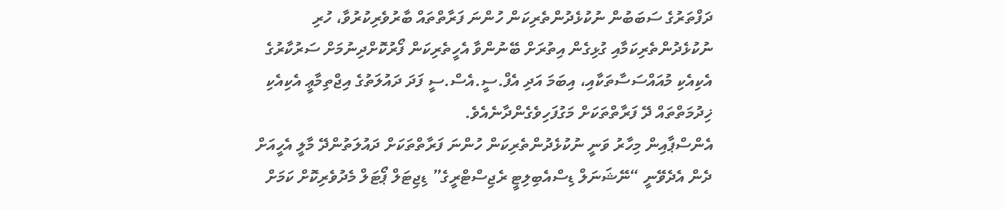ދަފްތަރުގެ ސަބަބުން ނުކުޅެދުންތެރިކަން ހުންނަ ފަރާތްތައް ބާރުވެރިކުރުވާ، ހުރި ނުކުޅެދުންތެރިކަމާއި ގުޅިގެން އިތުރަށް ބޭނުންވާ އެހީތެރިކަން ފޯރުކޮށްދިނުމަށް ސަރުކާރުގެ އެކިއެކި މުއައްސަސާތަކާއި، އިބަމަ އަދި އެފް.ސީ.އެސް.ސީ ފަދަ ދައުލަތުގެ އިޖްތިމާޢީ އެކިއެކި ޚިދުމަތްތައް ދޭ ފަރާތްތަކަށް މަގުފަހިވެގެންދާނެއެވެ.
އެންސްޕާއިން މިހާރު ވަނީ ނުކުޅެދުންތެރިކަން ހުންނަ ފަރާތްތަކަށް ދައުލަތުންދޭ މާލީ އެހީއަށް ދެން އެދެވޭނީ “ނޭޝަނަލް ޑިސްއެބިލިޓީ ރެޖިސްޓްރީގެ” ޑިޖިޓަލް ޕޯޓަލް މެދުވެރިކޮށް ކަމަށް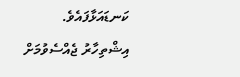ކަނޑައަޅާފައެވެ.
އިޝްތިހާރު ޖެއްސެވުމަށް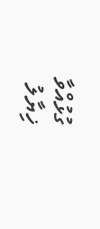ގުޅުއްވާ
ޚިޔާލު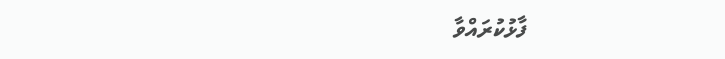ފާޅުކުރައްވާ